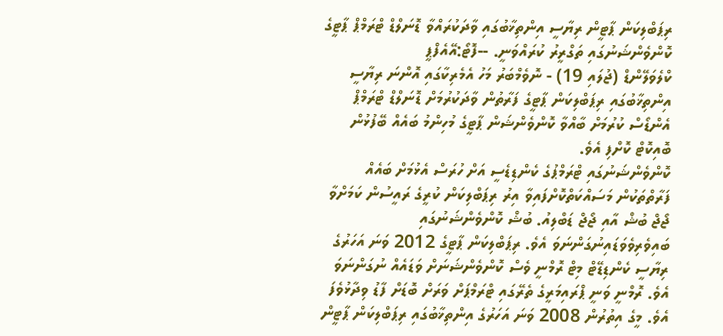ރިޕަބްލިކަން ޕާޓީން ރިޔާސީ އިންތިޚާބުގައި ވާދަކުރައްވާ ޑޮނަލްޑް ޓްރަމްޕް ޕާޓީގެ ކޮންވެންޝަނުގައި ތަގްރީރު ކުރައްވަނީ. --ފޮޓޯ:އޭއެފްޕީ
ކްލެވަލޭންޑް (ޖުލައި 19) - ނޮވެމްބަރު މަހު އެމެރިކާގައި އޮންނަ ރިޔާސީ އިންތިޚާބުގައި ރިޕަބްލިކަން ޕާޓީގެ ފަރާތުން ވާދަކުރުމަށް ޑޮނަލްޑް ޓްރަމްޕް އެންޑޯސް ކުރުމަށް ބާއްވާ ކޮންވެންޝަން ޕާޓީގެ މުހިންމު ބައެއް ބޭފުޅުން ބޮއިކޮޓް ކޮށްފި އެވެ.
ކޮންވެންޝަނުގައި ޓްރަމްޕުގެ ކެންޑިޑެސީ އަށް ހުރަސް އެޅުމަށް ބައެއް ފަރާތްތަކުން މަސައްކަތްކޮށްފައިވާ އިރު ރިޕަބްލިކަން ކުރީގެ ރައީސުން ކަމަށްވާ ޖޯޖް ބުޝް އާއި ޖޯޖް ޑަބްލިއު. ބުޝް ކޮންވެންޝަނުގައި ބައިވެރިވެވަޑައިނުގަންނަވަ އެވެ. ރިޕަބްލިކަން ޕާޓީގެ 2012 ވަނަ އަހަރުގެ ރިޔާސީ ކެންޑިޑޭޓް މިޓް ރޮމްނީ ވެސް ކޮންވެންޝަނަށް ވަޑައެއް ނުގަންނަވަ އެވެ. ރޮމްނީ ވަނީ ޕްރައިމަރީގެ ތެރޭގައި ޓްރަމްޕަށް ވަރަށް ބޮޑަށް ފާޑު ވިދާޅުވެފަ އެވެ. މީގެ އިތުރުން 2008 ވަނަ އަހަރުގެ އިންތިޚާބުގައި ރިޕަބްލިކަން ޕާޓީން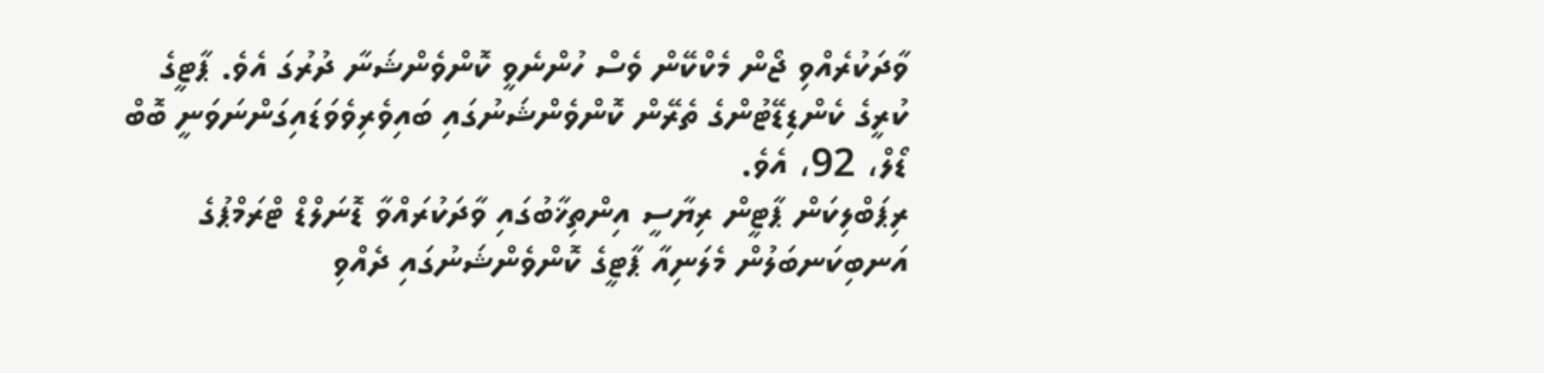ވާދަކުރެއްވި ޖޯން މެކްކޭން ވެސް ހުންނެވީ ކޮންވެންޝަނާ ދުރުގަ އެވެ. ޕާޓީގެ ކުރީގެ ކެންޑިޑޭޓުންގެ ތެރޭން ކޮންވެންޝަނުގައި ބައިވެރިވެވަޑައިގަންނަވަނީ ބޮބް ޑޯލް، 92، އެވެ.
ރިޕަބްލިކަން ޕާޓީން ރިޔާސީ އިންތިޚާބުގައި ވާދަކުރައްވާ ޑޮނަލްޑް ޓްރަމްޕުގެ އަނބިކަނބަލުން މެލަނިއާ ޕާޓީގެ ކޮންވެންޝަނުގައި ދެއްވި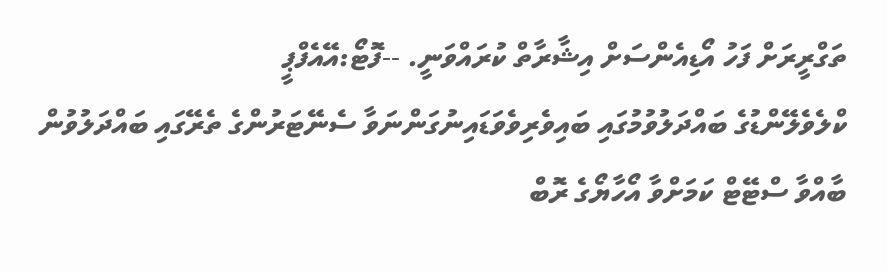ތަގްރީރަށް ފަހު އޯޑިއެންސަށް އިޝާރާތް ކުރައްވަނީ. --ފޮޓޯ:އޭއެފްޕީ
ކްލެވެލޭންޑުގެ ބައްދަލުވުމުގައި ބައިވެރިވެވަޑައިނުގަންނަވާ ސެނޭޓަރުންގެ ތެރޭގައި ބައްދަލުވުން ބާއްވާ ސްޓޭޓް ކަމަށްވާ އޯހާޔޯގެ ރޮބް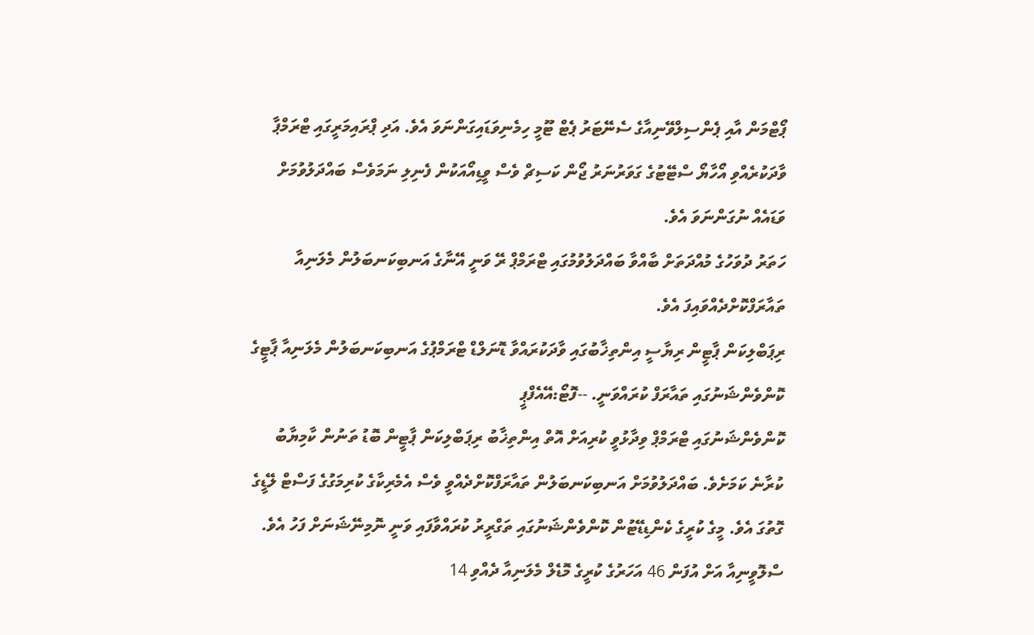ޕޯޓްމަން އާއި ޕެންސިލްވޭނިއާގެ ސެނޭޓަރު ޕެޓް ޓޫމީ ހިމެނިވަޑައިގަންނަވަ އެވެ. އަދި ޕްރައިމަރީގައި ޓްރަމްޕާ ވާދަކުރެއްވި އޯހާޔޯ ސްޓޭޓުގެ ގަވަރުނަރު ޖޯން ކަސިޗް ވެސް ވީޑިއޯއަކުން ފެނިލި ނަމަވެސް ބައްދަލުވުމަށް ވަޑައެއް ނުގަންނަވަ އެވެ.
ހަތަރު ދުވަހުގެ މުއްދަތަށް ބާއްވާ ބައްދަލުވުމުގައި ޓްރަމްޕް ރޭ ވަނީ އޭނާގެ އަނބިކަނބަލުން މެލަނިއާ ތައާރަފްކޮށްދެއްވައިފަ އެވެ.
ރިޕަބްލިކަން ޕާޓީން ރިޔާސީ އިންތިޚާބުގައި ވާދަކުރައްވާ ޑޮނަލްޑް ޓްރަމްޕުގެ އަނބިކަނބަލުން މެލަނިއާ ޕާޓީގެ ކޮންވެންޝަނުގައި ތައާރަފް ކުރައްވަނީ. --ފޮޓޯ:އޭއެފްޕީ
ކޮންވެންޝަނުގައި ޓްރަމްޕް ވިދާޅުވީ ކުރިއަށް އޮތް އިންތިޚާބު ރިޕަބްލިކަން ޕާޓީން ބޮޑު ތަނުން ކާމިޔާބު ކުރާނެ ކަމަށެވެ. ބައްދަލުވުމަށް އަނބިކަނބަލުން ތައާރަފްކޮށްދެއްވީ ވެސް އެމެރިކާގެ ކުރިމަގުގެ ފަސްޓް ލޭޑީގެ ގޮތުގަ އެވެ. މީގެ ކުރީގެ ކެންޑިޑޭޓުން ކޮންވެންޝަނުގައި ތަގްރީރު ކުރައްވާފައި ވަނީ ނޮމިނޭޝަނަށް ފަހު އެވެ.
ސްލޮވީނިއާ އަށް އުފަން 46 އަހަރުގެ ކުރީގެ މޮޑެލް މެލަނިއާ ދެއްވި 14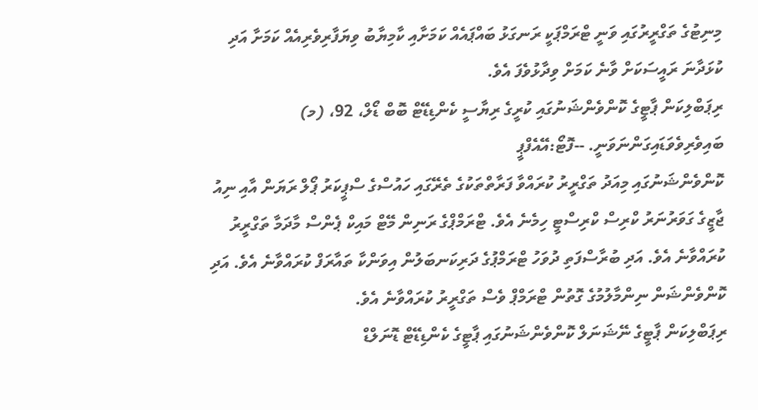މިނިޓުގެ ތަގްރީރުގައި ވަނީ ޓްރަމްޕަކީ ރަނގަޅު ބައްޕައެއް ކަމަށާއި ކާމިޔާބު ވިޔަފާރިވެރިއެއް ކަމަށާ އަދި ކުޅަދާނަ ރައީސަކަށް ވާނެ ކަމަށް ވިދާޅުވެފަ އެވެ.
ރިޕަބްލިކަން ޕާޓީގެ ކޮންވެންޝަނުގައި ކުރީގެ ރިޔާސީ ކެންޑިޑޭޓް ބޮބް ޑޯލް، 92، (މ) ބައިވެރިވެވަޑައިގަންނަވަނީ. --ފޮޓޯ:އޭއެފްޕީ
ކޮންވެންޝަނުގައި މިއަދު ތަގްރީރު ކުރައްވާ ފަރާތްތަކުގެ ތެރޭގައި ހައުސްގެ ސްޕީކަރު ޕޯލް ރަޔަން އާއި ނިއު ޖާޒީގެ ގަވަރުނަރު ކްރިސް ކްރިސްޓީ ހިމެނެ އެވެ. ޓްރަމްޕްގެ ރަނިން މޭޓް މައިކް ޕެންސް މާދަމާ ތަގްރީރު ކުރައްވާނެ އެވެ. އަދި ބުރާސްފަތި ދުވަހު ޓްރަމްޕުގެ ދަރިކަނބަލުން އިވަންކާ ތައާރަފް ކުރައްވާނެ އެވެ. އަދި ކޮންވެންޝަން ނިންމާލުމުގެ ގޮތުން ޓްރަމްޕް ވެސް ތަގްރީރު ކުރައްވާނެ އެވެ.
ރިޕަބްލިކަން ޕާޓީގެ ނޭޝަނަލް ކޮންވެންޝަނުގައި ޕާޓީގެ ކެންޑިޑޭޓް ޑޮނަލްޑް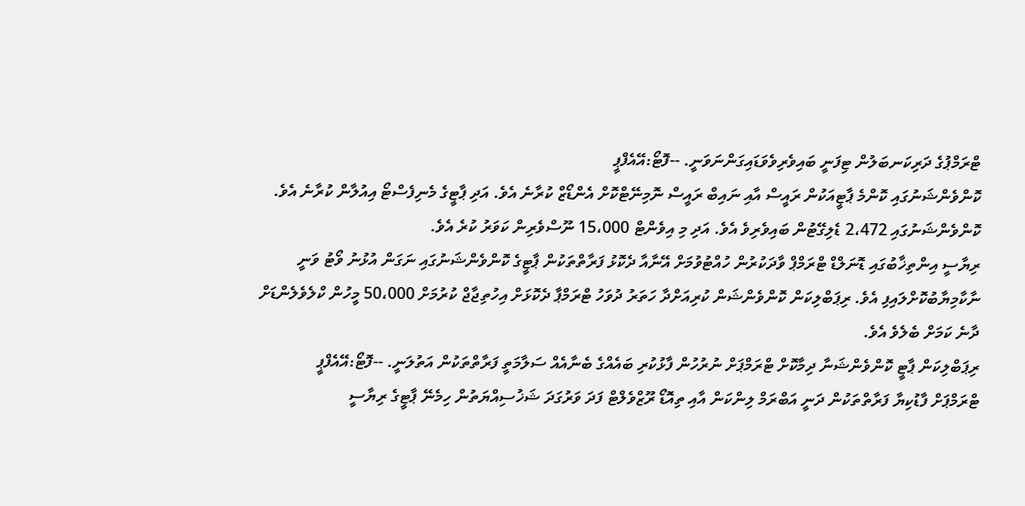ޓްރަމްޕުގެ ދަރިކަނބަލުން ޓިފަނީ ބައިވެރިވެވަޑައިގަންނަވަނީ. --ފޮޓޯ:އޭއެފްޕީ
ކޮންވެންޝަނުގައި ކޮންމެ ޕާޓީއަކުން ރައީސް އާއި ނައިބް ރައީސް ނޮމިނޭޓްކޮށް އެންޑޯޒް ކުރާނެ އެވެ. އަދި ޕާޓީގެ މެނިފެސްޓޯ އިއުލާން ކުރާނެ އެވެ. ކޮންވެންޝަނުގައި 2،472 ޑެލިގޭޓުން ބައިވެރިވެ އެވެ. އަދި މި އިވެންޓް 15،000 ނޫސްވެރިން ކަވަރު ކުރެ އެވެ.
ރިޔާސީ އިންތިޚާބުގައި ޑޮނަލްޑް ޓްރަމްޕް ވާދަކުރުން ހުއްޓުވުމަށް އޭނާއާ ދެކޮޅު ފަރާތްތަކުން ޕާޓީގެ ކޮންވެންޝަނުގައި ނަގަން އުޅުނު ވޯޓު ވަނީ ނާކާމިޔާބުކޮށްލައިފި އެވެ. ރިޕަބްލިކަން ކޮންވެންޝަން ކުރިއަށްދާ ހަތަރު ދުވަހު ޓްރަމްޕާ ދެކޮޅަށް އިހުތިޖާޖް ކުރުމަށް 50،000 މީހުން ކްލެވެލެންޑަށް ދާނެ ކަމަށް ބެލެވެ އެވެ.
ރިޕަބްލިކަން ޕާޓީ ކޮންވެންޝަނާ ދިމާކޮށް ޓްރަމްޕަށް ނުރުހުން ފާޅުކުރި ބައެއްގެ ބެނާއެއް ސަލާމަތީ ފަރާތްތަކުން އަތުލަނީ. --ފޮޓޯ:އޭއެފްޕީ
ޓްރަމްޕަށް ފާޑުކިޔާ ފަރާތްތަކުން ދަނީ އަބްރަމް ލިންކަން އާއި ތިއޮޑޯ ރޫޒްވެލްޓް ފަދަ ވަރުގަދަ ޝަޚުސިއްޔަތުން ހިމެނޭ ޕާޓީގެ ރިޔާސީ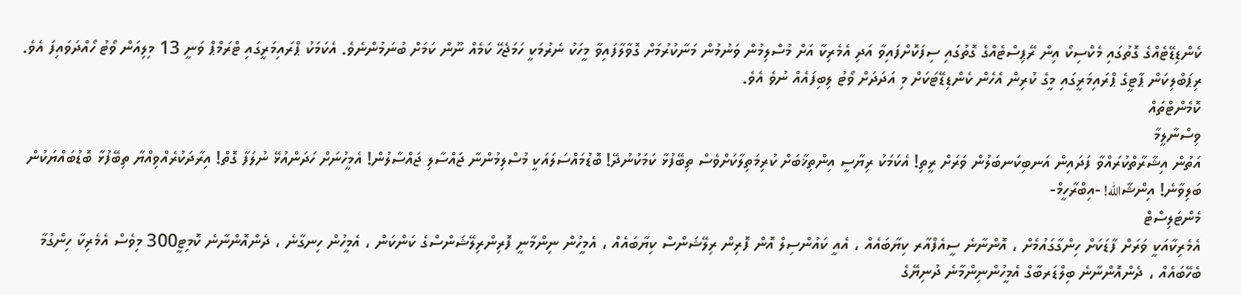ކެންޑިޑޭޓެއްގެ ގޮތުގައި މެކްސިކޯ އިން ރޭޕިސްޓެއްގެ ގޮތުގައި ސިފަކޮށްފައިވާ އަދި އެމެރިކާ އަށް މުސްލިމުން ވަނުމުން މަނާކުރުމަށް ގޮވާލާފައިވާ މީހަކު ނެރުމަކީ ހަމަޖެހޭ ކަމެއް ނޫން ކަމަށް ބުނަމުންނެވެ. އެކަމަކު ޕްރައިމަރީގައި ޓްރަމްޕް ވަނީ 13 މިލިއަން ވޯޓު ހޯއްދަވައިފަ އެވެ. ރިޕަބްލިކަން ޕާޓީގެ ޕްރައިމަރީގައި މީގެ ކުރިން އެހެން ކެންޑިޑޭޓަކަށް މި އަދަދަށް ވޯޓު ލިބިފައެއް ނުވެ އެވެ.
ކޮމެންޓްތައް
ވިސްނާލީމާ
އަތުން އިޝާރާތްކުރައްވާ ފަދައިން އަނބިކަނބަލުން ވަރަށް ރީތި! އެކަމަކު ރިޔާސީ އިންތިޚާބަށް ކުރިމަތިލާކަށްވެސް ތިބޭފުޅާ ކަމަކުނުދޭ! ބޮޑުމައްސަލައަކީ މުސްލިމުންނާ ޖައްސާލި ޖައްސާލުން! އެމީހުނަށް ހަދަންއުޅޭ ނުލަފާ ގޮތް! އިރާދަކުރެއްވިއްޔާ ތިބޭފުޅާ ބޮޑުބައްޔަކުން ބަލިވާނެ! އިންޝާالله! -އިބްރާހީމް-
މެންޓަލިސްޓް
އެމެރިކާއަކީ ވަރަށް ފާޑަކަށް ހިންގާގައުމެށް ، އޮންނާނެ ސީއެފްއާރ ކިޔާބައެއް ، އެއީ ކައުންސިލް އޮން ފޮރިން ރިލޭޝަންސް ކިޔާބައެއް ، އެމީހުން ނިންމާނީ ފޮރިންރިލޭޝަންސްގެ ކަންކަން ، އެމީހުން ހިނގާނެ ، ދެންއޮންނާނެ ކޮމިޓީ300 މިވެސް އެމެރިކާ ހިންގުމާ ބެހޭބައެއް ، ދެންއޮންނާނެ ބިލްޑަރބާގް އެމީހުންނިންމާނެ ދުނިޔޭގެ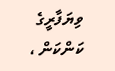ވިޔަފާރީގެ ކަންކަން ،